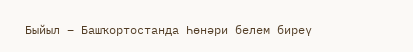Быйыл – Башҡортостанда Һөнәри белем биреү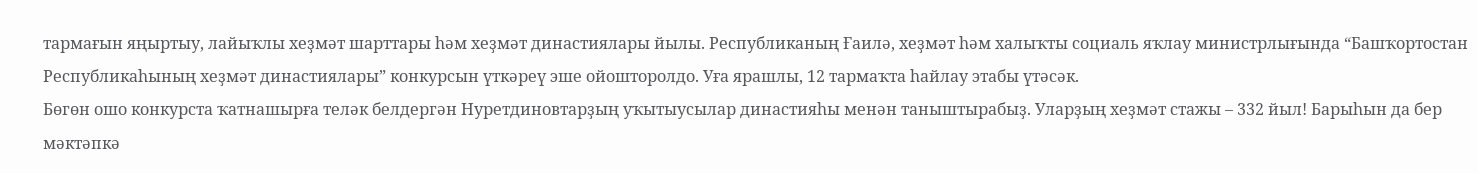тармағын яңыртыу, лайыҡлы хеҙмәт шарттары һәм хеҙмәт династиялары йылы. Республиканың Ғаилә, хеҙмәт һәм халыҡты социаль яҡлау министрлығында “Башҡортостан Республикаһының хеҙмәт династиялары” конкурсын үткәреү эше ойошторолдо. Уға ярашлы, 12 тармаҡта һайлау этабы үтәсәк.
Бөгөн ошо конкурста ҡатнашырға теләк белдергән Нуретдиновтарҙың уҡытыусылар династияһы менән таныштырабыҙ. Уларҙың хеҙмәт стажы – 332 йыл! Барыһын да бер мәктәпкә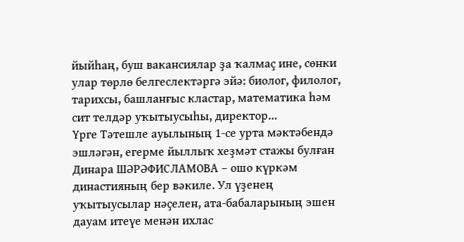йыйһаң, буш вакансиялар ҙа ҡалмаҫ ине, сөнки улар төрлө белгеслектәргә эйә: биолог, филолог, тарихсы, башланғыс кластар, математика һәм сит телдәр уҡытыусыһы, директор...
Үрге Тәтешле ауылының 1-се урта мәктәбендә эшләгән, егерме йыллыҡ хеҙмәт стажы булған Динара ШӘРӘФИСЛАМОВА – ошо күркәм династияның бер вәкиле. Ул үҙенең уҡытыусылар нәҫелен, ата-бабаларының эшен дауам итеүе менән ихлас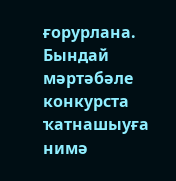ғорурлана. Бындай мәртәбәле конкурста ҡатнашыуға нимә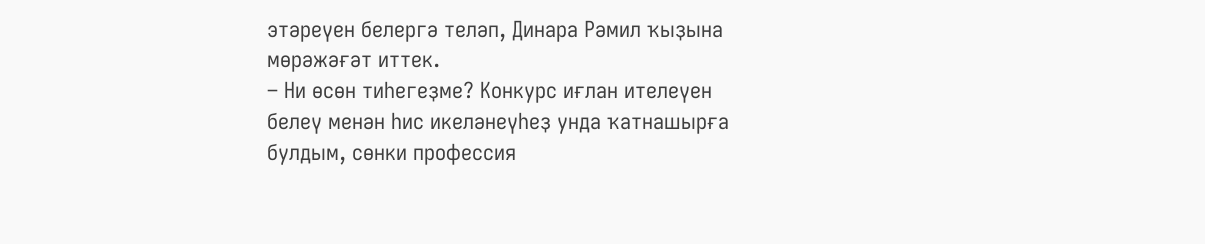этәреүен белергә теләп, Динара Рәмил ҡыҙына мөрәжәғәт иттек.
– Ни өсөн тиһегеҙме? Конкурс иғлан ителеүен белеү менән һис икеләнеүһеҙ унда ҡатнашырға булдым, сөнки профессия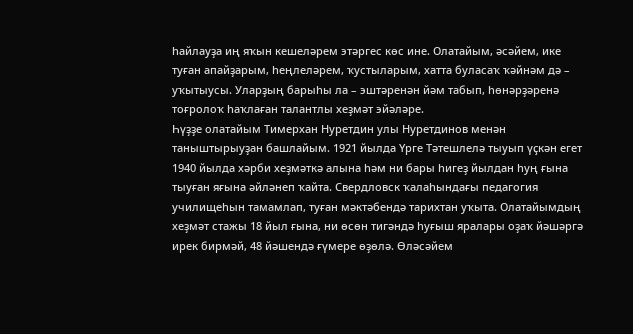һайлауҙа иң яҡын кешеләрем этәргес көс ине. Олатайым, әсәйем, ике туған апайҙарым, һеңлеләрем, ҡустыларым, хатта буласаҡ ҡәйнәм дә – уҡытыусы. Уларҙың барыһы ла – эштәренән йәм табып, һөнәрҙәренә тоғролоҡ һаҡлаған талантлы хеҙмәт эйәләре.
Һүҙҙе олатайым Тимерхан Нуретдин улы Нуретдинов менән таныштырыуҙан башлайым. 1921 йылда Үрге Тәтешлелә тыуып үҫкән егет 1940 йылда хәрби хеҙмәткә алына һәм ни бары һигеҙ йылдан һуң ғына тыуған яғына әйләнеп ҡайта. Свердловск ҡалаһындағы педагогия училищеһын тамамлап, туған мәктәбендә тарихтан уҡыта. Олатайымдың хеҙмәт стажы 18 йыл ғына, ни өсөн тигәндә һуғыш яралары оҙаҡ йәшәргә ирек бирмәй, 48 йәшендә ғүмере өҙөлә. Өләсәйем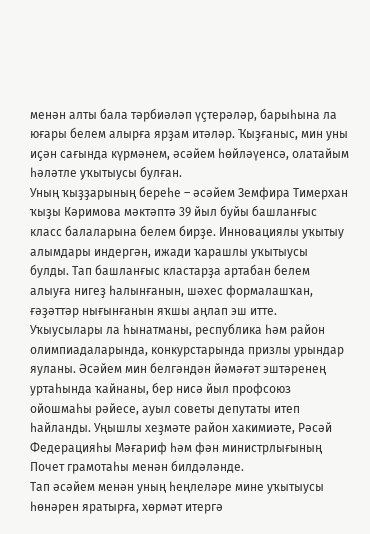менән алты бала тәрбиәләп үҫтерәләр, барыһына ла юғары белем алырға ярҙам итәләр. Ҡыҙғаныс, мин уны иҫән сағында күрмәнем, әсәйем һөйләүенсә, олатайым һәләтле уҡытыусы булған.
Уның ҡыҙҙарының береһе – әсәйем Земфира Тимерхан ҡыҙы Кәримова мәктәптә 39 йыл буйы башланғыс класс балаларына белем бирҙе. Инновациялы уҡытыу алымдары индергән, ижади ҡарашлы уҡытыусы булды. Тап башланғыс кластарҙа артабан белем алыуға нигеҙ һалынғанын, шәхес формалашҡан, ғәҙәттәр нығынғанын яҡшы аңлап эш итте. Уҡыусылары ла һынатманы, республика һәм район олимпиадаларында, конкурстарында призлы урындар яуланы. Әсәйем мин белгәндән йәмәғәт эштәренең уртаһында ҡайнаны, бер нисә йыл профсоюз ойошмаһы рәйесе, ауыл советы депутаты итеп һайланды. Уңышлы хеҙмәте район хакимиәте, Рәсәй Федерацияһы Мәғариф һәм фән министрлығының Почет грамотаһы менән билдәләнде.
Тап әсәйем менән уның һеңлеләре мине уҡытыусы һөнәрен яратырға, хөрмәт итергә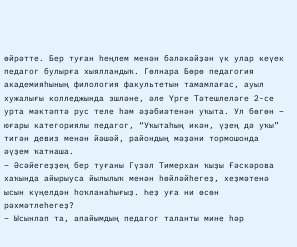өйрәтте. Бер туған һеңлем менән бәләкәйҙән үк улар кеүек педагог булырға хыялландыҡ. Гөлнара Бөрө педагогия академияһының филология факультетын тамамлағас, ауыл хужалығы колледжында эшләне, әле Үрге Тәтешлеләге 2-се урта мәктәптә рус теле һәм әҙәбиәтенән уҡыта. Ул бөгөн – юғары категориялы педагог, “Уҡытаһың икән, үҙең дә уҡы” тигән девиз менән йәшәй, райондың мәҙәни тормошонда әүҙем ҡатнаша.
– Әсәйегеҙҙең бер туғаны Гүзәл Тимерхан ҡыҙы Ғәскәрова хаҡында айырыуса йылылыҡ менән һөйләйһегеҙ, хеҙмәтенә ысын күңелдән һоҡланаһығыҙ. Һеҙ уға ни өсөн рәхмәтлеһегеҙ?
– Ысынлап та, апайымдың педагог таланты мине һәр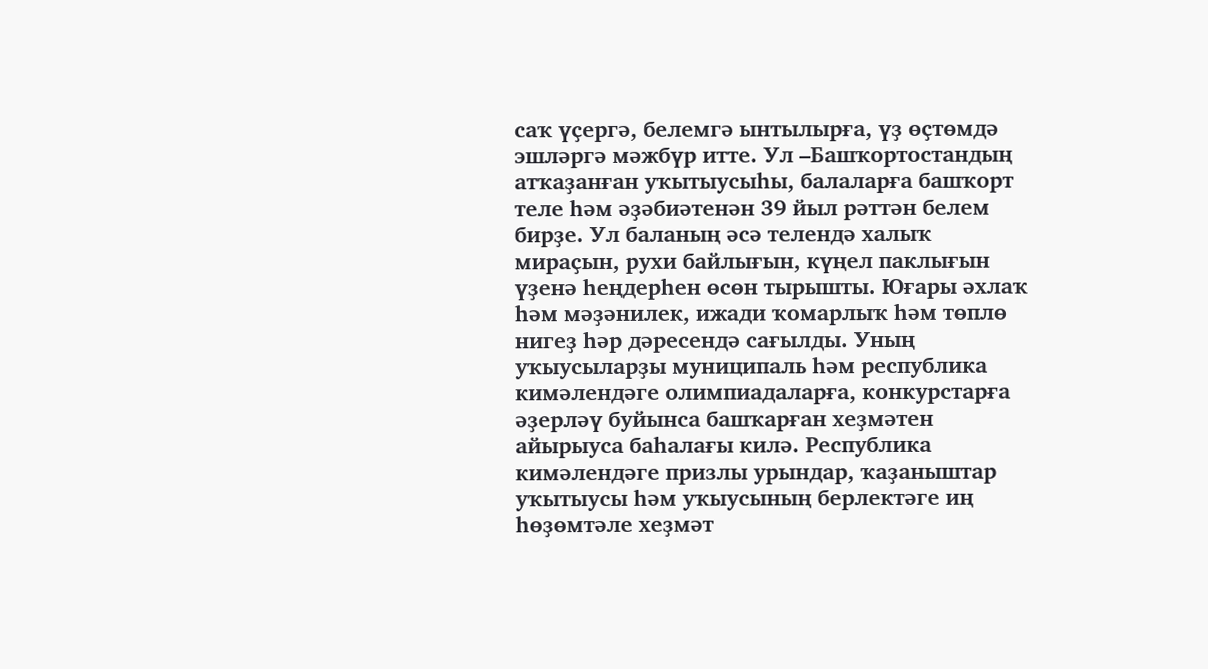саҡ үҫергә, белемгә ынтылырға, үҙ өҫтөмдә эшләргә мәжбүр итте. Ул –Башҡортостандың атҡаҙанған уҡытыусыһы, балаларға башҡорт теле һәм әҙәбиәтенән 39 йыл рәттән белем бирҙе. Ул баланың әсә телендә халыҡ мираҫын, рухи байлығын, күңел паклығын үҙенә һеңдерһен өсөн тырышты. Юғары әхлаҡ һәм мәҙәнилек, ижади ҡомарлыҡ һәм төплө нигеҙ һәр дәресендә сағылды. Уның уҡыусыларҙы муниципаль һәм республика кимәлендәге олимпиадаларға, конкурстарға әҙерләү буйынса башҡарған хеҙмәтен айырыуса баһалағы килә. Республика кимәлендәге призлы урындар, ҡаҙаныштар уҡытыусы һәм уҡыусының берлектәге иң һөҙөмтәле хеҙмәт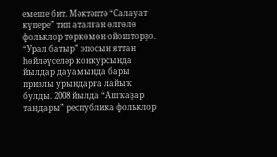емеше бит. Мәктәптә “Салауат күпере” тип аталған өлгөлө фольклор төркөмөн ойошторҙо. “Урал батыр” эпосын яттан һөйләүселәр конкурсында йылдар дауамында бары призлы урындарға лайыҡ булды. 2008 йылда “Ашҡаҙар таңдары” республика фольклор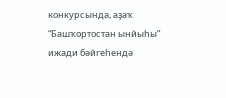конкурсында, аҙаҡ “Башҡортостан ынйыһы” ижади бәйгеһендә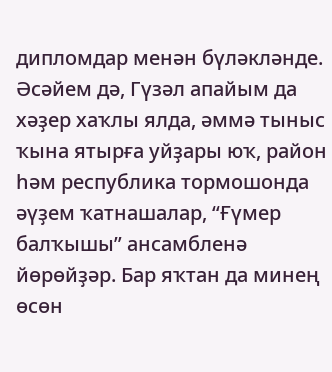дипломдар менән бүләкләнде.
Әсәйем дә, Гүзәл апайым да хәҙер хаҡлы ялда, әммә тыныс ҡына ятырға уйҙары юҡ, район һәм республика тормошонда әүҙем ҡатнашалар, “Ғүмер балҡышы” ансамбленә йөрөйҙәр. Бар яҡтан да минең өсөн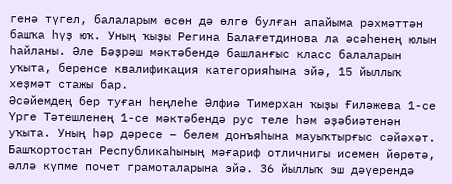генә түгел, балаларым өсөн дә өлгө булған апайыма рәхмәттән башҡа һүҙ юҡ. Уның ҡыҙы Регина Балағетдинова ла әсәһенең юлын һайланы. Әле Бәҙрәш мәктәбендә башланғыс класс балаларын уҡыта, беренсе квалификация категорияһына эйә, 15 йыллыҡ хеҙмәт стажы бар.
Әсәйемдең бер туған һеңлеһе Әлфиә Тимерхан ҡыҙы Ғиләжева 1-се Үрге Тәтешленең 1-се мәктәбендә рус теле һәм әҙәбиәтенән уҡыта. Уның һәр дәресе – белем донъяһына мауыҡтырғыс сәйәхәт. Башҡортостан Республикаһының мәғариф отличнигы исемен йөрөтә, әллә күпме почет грамоталарына эйә. 36 йыллыҡ эш дәүерендә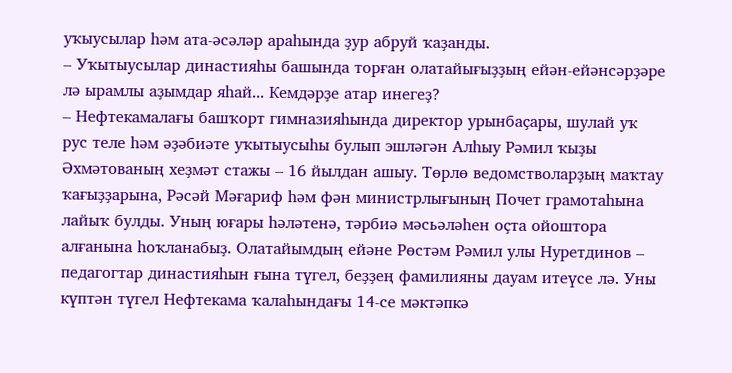уҡыусылар һәм ата-әсәләр араһында ҙур абруй ҡаҙанды.
– Уҡытыусылар династияһы башында торған олатайығыҙҙың ейән-ейәнсәрҙәре лә ырамлы аҙымдар яһай... Кемдәрҙе атар инегеҙ?
– Нефтекамалағы башҡорт гимназияһында директор урынбаҫары, шулай уҡ рус теле һәм әҙәбиәте уҡытыусыһы булып эшләгән Алһыу Рәмил ҡыҙы Әхмәтованың хеҙмәт стажы – 16 йылдан ашыу. Төрлө ведомстволарҙың маҡтау ҡағыҙҙарына, Рәсәй Мәғариф һәм фән министрлығының Почет грамотаһына лайыҡ булды. Уның юғары һәләтенә, тәрбиә мәсьәләһен оҫта ойоштора алғанына һоҡланабыҙ. Олатайымдың ейәне Рөстәм Рәмил улы Нуретдинов – педагогтар династияһын ғына түгел, беҙҙең фамилияны дауам итеүсе лә. Уны күптән түгел Нефтекама ҡалаһындағы 14-се мәктәпкә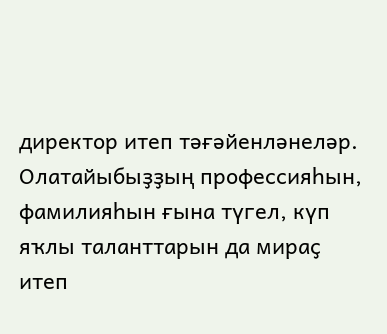директор итеп тәғәйенләнеләр. Олатайыбыҙҙың профессияһын, фамилияһын ғына түгел, күп яҡлы таланттарын да мираҫ итеп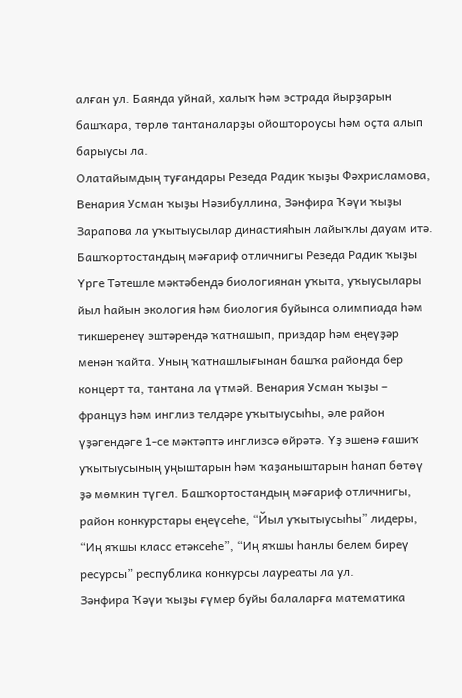алған ул. Баянда уйнай, халыҡ һәм эстрада йырҙарын башҡара, төрлө тантаналарҙы ойоштороусы һәм оҫта алып барыусы ла.
Олатайымдың туғандары Резеда Радик ҡыҙы Фәхрисламова, Венария Усман ҡыҙы Нәзибуллина, Зәнфира Ҡәүи ҡыҙы Зарапова ла уҡытыусылар династияһын лайыҡлы дауам итә. Башҡортостандың мәғариф отличнигы Резеда Радик ҡыҙы Үрге Тәтешле мәктәбендә биологиянан уҡыта, уҡыусылары йыл һайын экология һәм биология буйынса олимпиада һәм тикшеренеү эштәрендә ҡатнашып, приздар һәм еңеүҙәр менән ҡайта. Уның ҡатнашлығынан башҡа районда бер концерт та, тантана ла үтмәй. Венария Усман ҡыҙы – француз һәм инглиз телдәре уҡытыусыһы, әле район үҙәгендәге 1-се мәктәптә инглизсә өйрәтә. Үҙ эшенә ғашиҡ уҡытыусының уңыштарын һәм ҡаҙаныштарын һанап бөтөү ҙә мөмкин түгел. Башҡортостандың мәғариф отличнигы, район конкурстары еңеүсеһе, “Йыл уҡытыусыһы” лидеры, “Иң яҡшы класс етәксеһе”, “Иң яҡшы һанлы белем биреү ресурсы” республика конкурсы лауреаты ла ул.
Зәнфира Ҡәүи ҡыҙы ғүмер буйы балаларға математика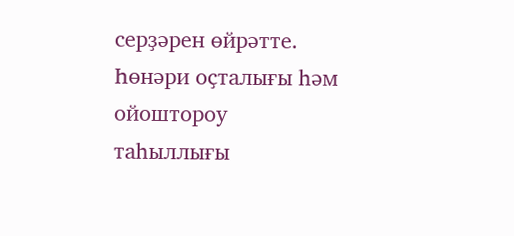серҙәрен өйрәтте. Һөнәри оҫталығы һәм ойоштороу таһыллығы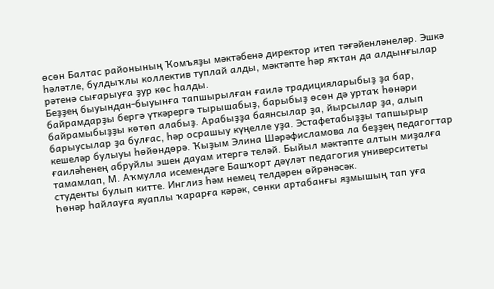өсөн Балтас районының Ҡомъяҙы мәктәбенә директор итеп тәғәйенләнеләр. Эшкә һәләтле, булдыҡлы коллектив туплай алды, мәктәпте һәр яҡтан да алдынғылар рәтенә сығарыуға ҙур көс һалды.
Беҙҙең быуындан-быуынға тапшырылған ғаилә традицияларыбыҙ ҙа бар, байрамдарҙы бергә үткәрергә тырышабыҙ, барыбыҙ өсөн дә уртаҡ һөнәри байрамыбыҙҙы көтөп алабыҙ. Арабыҙҙа баянсылар ҙа, йырсылар ҙа, алып барыусылар ҙа булғас, һәр осрашыу күңелле уҙа. Эстафетабыҙҙы тапшырыр кешеләр булыуы һөйөндөрә. Ҡыҙым Элина Шәрәфисламова ла беҙҙең педагогтар ғаиләһенең абруйлы эшен дауам итергә теләй. Быйыл мәктәпте алтын миҙалға тамамлап, М. Аҡмулла исемендәге Башҡорт дәүләт педагогия университеты студенты булып китте. Инглиз һәм немец телдәрен өйрәнәсәк.
Һөнәр һайлауға яуаплы ҡарарға кәрәк, сөнки артабанғы яҙмышың тап уға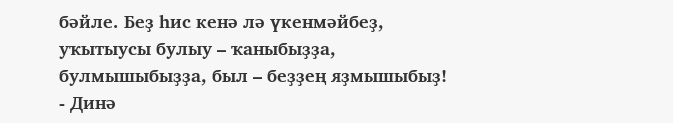бәйле. Беҙ һис кенә лә үкенмәйбеҙ, уҡытыусы булыу – ҡаныбыҙҙа, булмышыбыҙҙа, был – беҙҙең яҙмышыбыҙ!
- Динә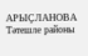АРЫҪЛАНОВА
Тәтешле районы